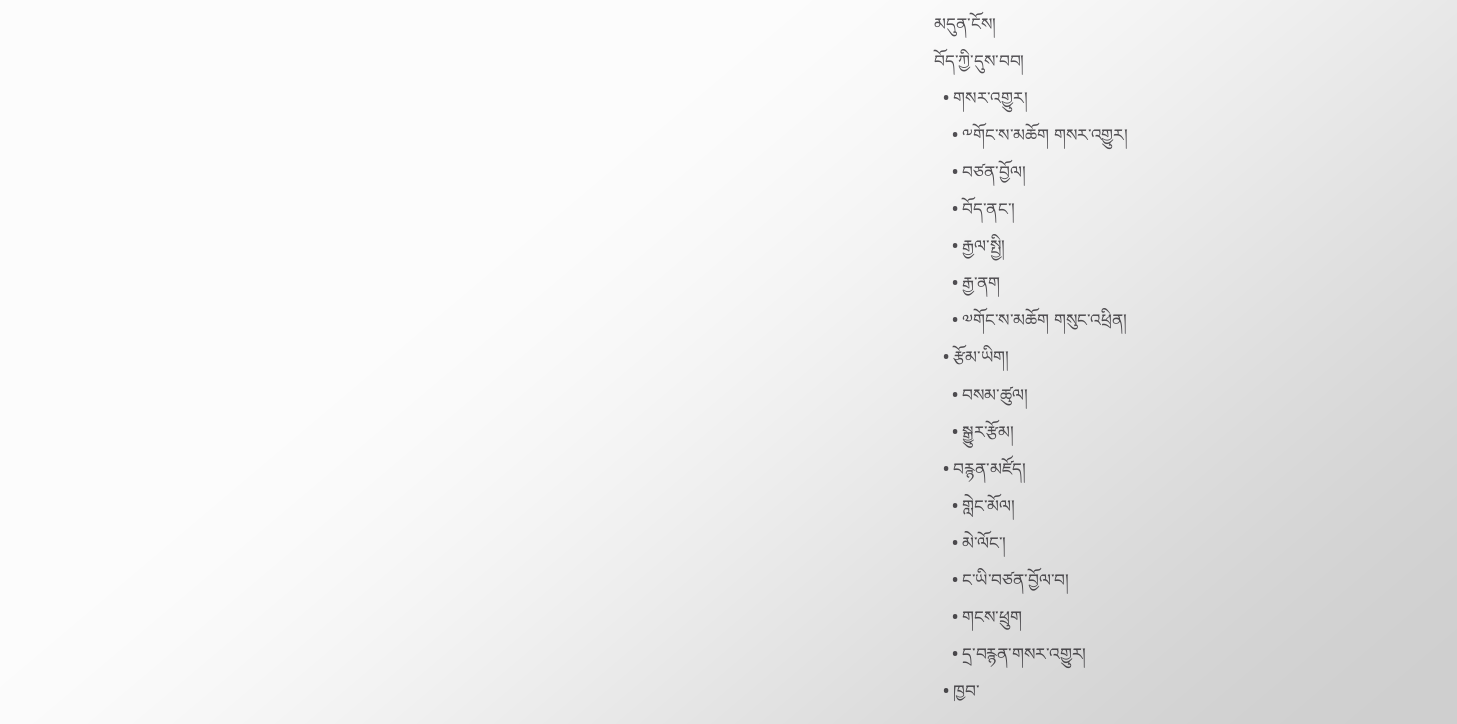མདུན་ངོས།
བོད་ཀྱི་དུས་བབ།
  • གསར་འགྱུར།
    • ༸གོང་ས་མཆོག གསར་འགྱུར།
    • བཙན་བྱོལ།
    • བོད་ནང་།
    • རྒྱལ་སྤྱི།
    • རྒྱ་ནག
    • ༧གོང་ས་མཆོག གསུང་འཕྲིན།
  • རྩོམ་ཡིག།
    • བསམ་ཚུལ།
    • སྒྱུར་རྩོམ།
  • བརྙན་མཛོད།
    • གླེང་མོལ།
    • མེ་ལོང་།
    • ང་ཡི་བཙན་བྱོལ་བ།
    • གངས་ཕྲུག
    • དྲ་བརྙན་གསར་འགྱུར།
  • ཁྱབ་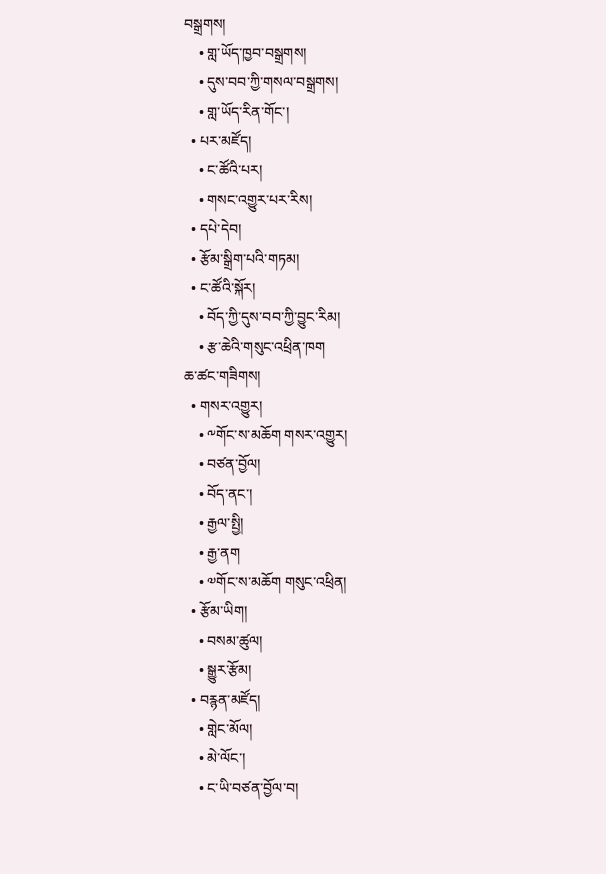བསྒྲགས།
    • གླ་ཡོད་ཁྱབ་བསྒྲགས།
    • དུས་བབ་ཀྱི་གསལ་བསྒྲགས།
    • གླ་ཡོད་རིན་གོང་།
  • པར་མཛོད།
    • ང་ཚོའི་པར།
    • གསང་འགྱུར་པར་རིས།
  • དཔེ་དེབ།
  • རྩོམ་སྒྲིག་པའི་གཏམ།
  • ང་ཚོའི་སྐོར།
    • བོད་ཀྱི་དུས་བབ་ཀྱི་བྱུང་རིམ།
    • རྩ་ཆེའི་གསུང་འཕྲིན་ཁག
ཆ་ཚང་གཟིགས།
  • གསར་འགྱུར།
    • ༸གོང་ས་མཆོག གསར་འགྱུར།
    • བཙན་བྱོལ།
    • བོད་ནང་།
    • རྒྱལ་སྤྱི།
    • རྒྱ་ནག
    • ༧གོང་ས་མཆོག གསུང་འཕྲིན།
  • རྩོམ་ཡིག།
    • བསམ་ཚུལ།
    • སྒྱུར་རྩོམ།
  • བརྙན་མཛོད།
    • གླེང་མོལ།
    • མེ་ལོང་།
    • ང་ཡི་བཙན་བྱོལ་བ།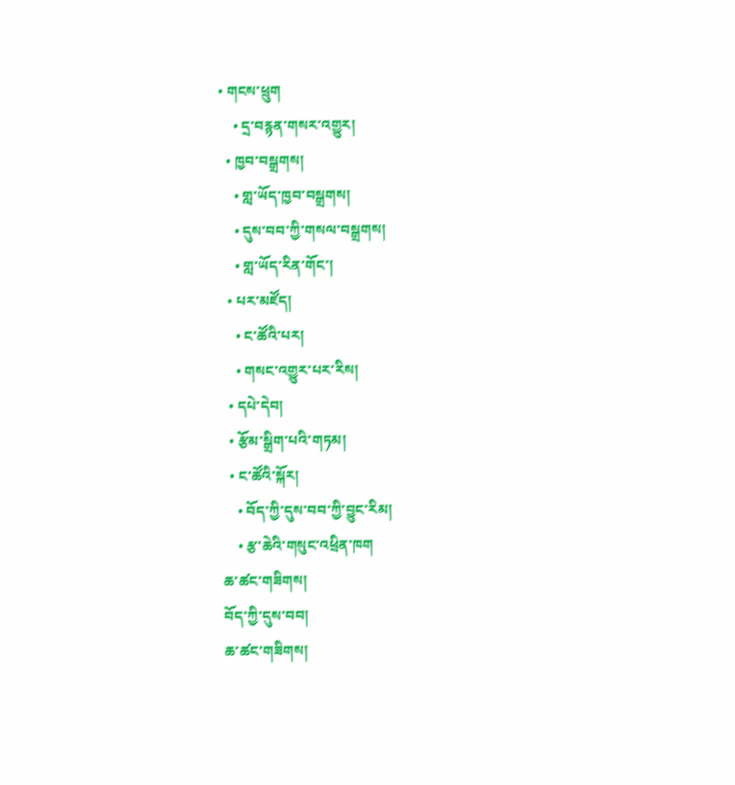• གངས་ཕྲུག
    • དྲ་བརྙན་གསར་འགྱུར།
  • ཁྱབ་བསྒྲགས།
    • གླ་ཡོད་ཁྱབ་བསྒྲགས།
    • དུས་བབ་ཀྱི་གསལ་བསྒྲགས།
    • གླ་ཡོད་རིན་གོང་།
  • པར་མཛོད།
    • ང་ཚོའི་པར།
    • གསང་འགྱུར་པར་རིས།
  • དཔེ་དེབ།
  • རྩོམ་སྒྲིག་པའི་གཏམ།
  • ང་ཚོའི་སྐོར།
    • བོད་ཀྱི་དུས་བབ་ཀྱི་བྱུང་རིམ།
    • རྩ་ཆེའི་གསུང་འཕྲིན་ཁག
ཆ་ཚང་གཟིགས།
བོད་ཀྱི་དུས་བབ།
ཆ་ཚང་གཟིགས།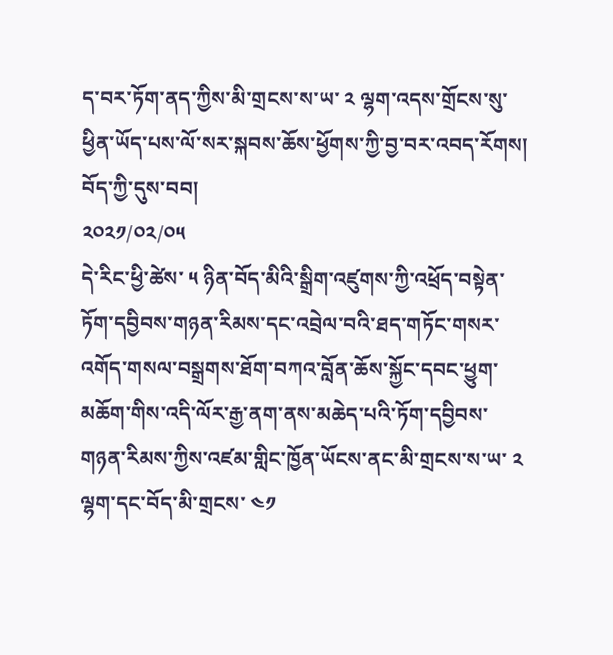ད་བར་ཏོག་ནད་ཀྱིས་མི་གྲངས་ས་ཡ་ ༢ ལྷག་འདས་གྲོངས་སུ་ཕྱིན་ཡོད་པས་ལོ་སར་སྐབས་ཆོས་ཕྱོགས་ཀྱི་བྱ་བར་འབད་རོགས།
བོད་ཀྱི་དུས་བབ།
༢༠༢༡/༠༢/༠༥
དེ་རིང་ཕྱི་ཚེས་ ༥ ཉིན་བོད་མིའི་སྒྲིག་འཛུགས་ཀྱི་འཕྲོད་བསྟེན་ཏོག་དབྱིབས་གཉན་རིམས་དང་འབྲེལ་བའི་ཐད་གཏོང་གསར་འགོད་གསལ་བསྒྲགས་ཐོག་བཀའ་བློན་ཆོས་སྐྱོང་དབང་ཕྱུག་མཆོག་གིས་འདི་ལོར་རྒྱ་ནག་ནས་མཆེད་པའི་ཏོག་དབྱིབས་གཉན་རིམས་ཀྱིས་འཛམ་གླིང་ཁྱོན་ཡོངས་ནང་མི་གྲངས་ས་ཡ་ ༢ ལྷག་དང་བོད་མི་གྲངས་ ༤༡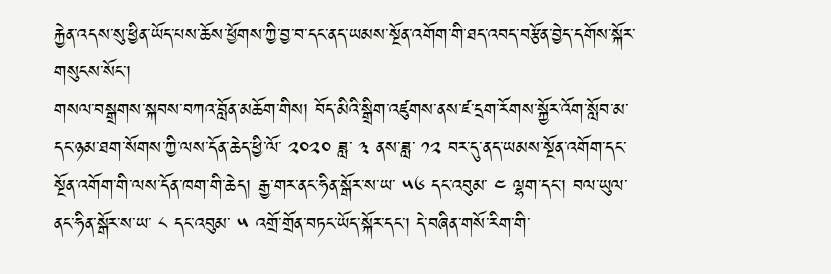རྐྱེན་འདས་སུ་ཕྱིན་ཡོད་པས་ཆོས་ཕྱོགས་ཀྱི་བྱ་བ་དང་ནད་ཡམས་སྔོན་འགོག་གི་ཐད་འབད་བརྩོན་བྱེད་དགོས་སྐོར་གསུངས་སོང་།
གསལ་བསྒྲགས་སྐབས་བཀའ་བློན་མཆོག་གིས། བོད་མིའི་སྒྲིག་འཛུགས་ནས་ཛ་དྲག་རོགས་སྐྱོར་འོག་སློབ་མ་དང་ཉམ་ཐག་སོགས་ཀྱི་ལས་དོན་ཆེད་ཕྱི་ལོ་ ༢༠༢༠ ཟླ་ ༣ ནས་ཟླ་ ༡༢ བར་དུ་ནད་ཡམས་སྔོན་འགོག་དང་སྔོན་འགོག་གི་ལས་དོན་ཁག་གི་ཆེད། རྒྱ་གར་ནང་ཧིན་སྒོར་ས་ཡ་ ༥༦ དང་འབུམ་ ༤ ལྷག་དང་། བལ་ཡུལ་ནང་ཧིན་སྒོར་ས་ཡ་ ༨ དང་འབུམ་ ༥ འགྲོ་གྲོན་བཏང་ཡོད་སྐོར་དང་། དེ་བཞིན་གསོ་རིག་གི་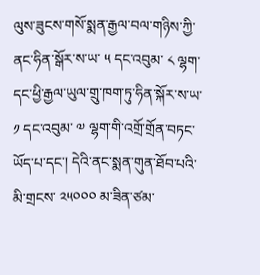ལུས་ཟུངས་གསོ་སྨན་རྒྱལ་བལ་གཉིས་ཀྱི་ནང་ཧིན་སྒོར་ས་ཡ་ ༥ དང་འབུམ་ ༨ ལྷག་དང་ཕྱི་རྒྱལ་ཡུལ་གྲུ་ཁག་ཏུ་ཧིན་སྐོར་ས་ཡ་ ༡ དང་འབུམ་ ༧ ལྷག་གི་འགྲོ་གྲོན་བཏང་ཡོད་པ་དང་། དེའི་ནང་སྨན་གུན་ཐོབ་པའི་མི་གྲངས་ ༢༥༠༠༠ མ་ཟིན་ཙམ་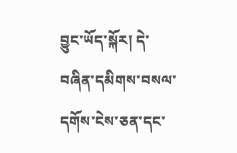བྱུང་ཡོད་སྐོར། དེ་བཞིན་དམིགས་བསལ་དགོས་ངེས་ཅན་དང་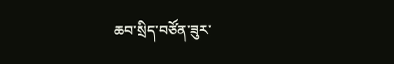ཆབ་སྲིད་བཙོན་ཟུར་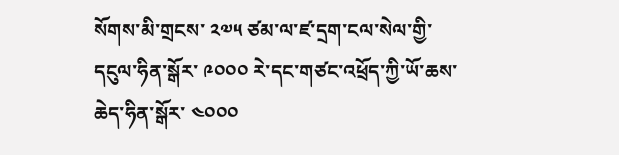སོགས་མི་གྲངས་ ༢༧༥ ཙམ་ལ་ཛ་དྲག་ངལ་སེལ་གྱི་དངུལ་ཧིན་སྒོར་ ༩༠༠༠ རེ་དང་གཙང་འཕྲོད་ཀྱི་ཡོ་ཆས་ཆེད་ཧིན་སྒོར་ ༤༠༠༠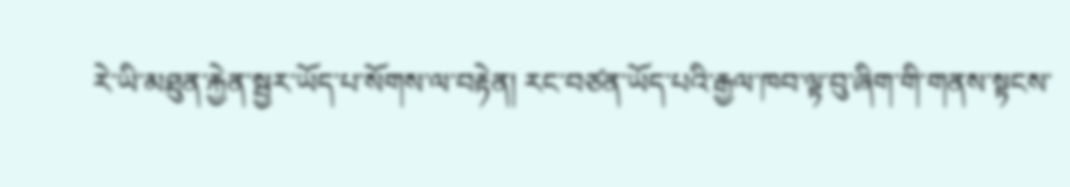རེ་ཡི་མཐུན་རྐྱེན་སྦྱར་ཡོད་པ་སོགས་ལ་བརྟེན། རང་བཙན་ཡོད་པའི་རྒྱལ་ཁབ་ལྟ་བུ་ཞིག་གི་གནས་སྟངས་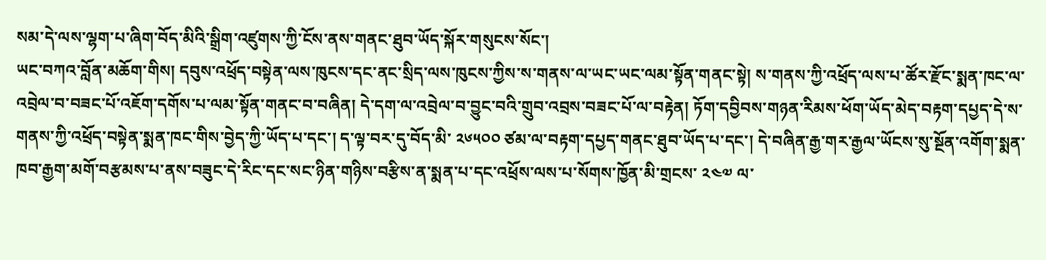སམ་དེ་ལས་ལྷག་པ་ཞིག་བོད་མིའི་སྒྲིག་འཛུགས་ཀྱི་ངོས་ནས་གནང་ཐུབ་ཡོད་སྐོར་གསུངས་སོང་།
ཡང་བཀའ་བློན་མཆོག་གིས། དབུས་འཕྲོད་བསྟེན་ལས་ཁུངས་དང་ནང་སྲིད་ལས་ཁུངས་ཀྱིས་ས་གནས་ལ་ཡང་ཡང་ལམ་སྟོན་གནང་སྟེ། ས་གནས་ཀྱི་འཕྲོད་ལས་པ་ཚོར་རྫོང་སྨན་ཁང་ལ་འབྲེལ་བ་བཟང་པོ་འཇོག་དགོས་པ་ལམ་སྟོན་གནང་བ་བཞིན། དེ་དག་ལ་འབྲེལ་བ་བྱུང་བའི་གྲུབ་འབྲས་བཟང་པོ་ལ་བརྟེན། ཏོག་དབྱིབས་གཉན་རིམས་ཕོག་ཡོད་མེད་བརྟག་དཔྱད་དེ་ས་གནས་ཀྱི་འཕྲོད་བསྟེན་སྨན་ཁང་གིས་བྱེད་ཀྱི་ཡོད་པ་དང་། ད་ལྟ་བར་དུ་བོད་མི་ ༢༦༥༠༠ ཙམ་ལ་བརྟག་དཔྱད་གནང་ཐུབ་ཡོད་པ་དང་། དེ་བཞིན་རྒྱ་གར་རྒྱལ་ཡོངས་སུ་སྔོན་འགོག་སྨན་ཁབ་རྒྱག་མགོ་བརྩམས་པ་ནས་བཟུང་དེ་རིང་དང་སང་ཉིན་གཉིས་བརྩིས་ན་སྨན་པ་དང་འཕྲོས་ལས་པ་སོགས་ཁྱོན་མི་གྲངས་ ༢༤༧ ལ་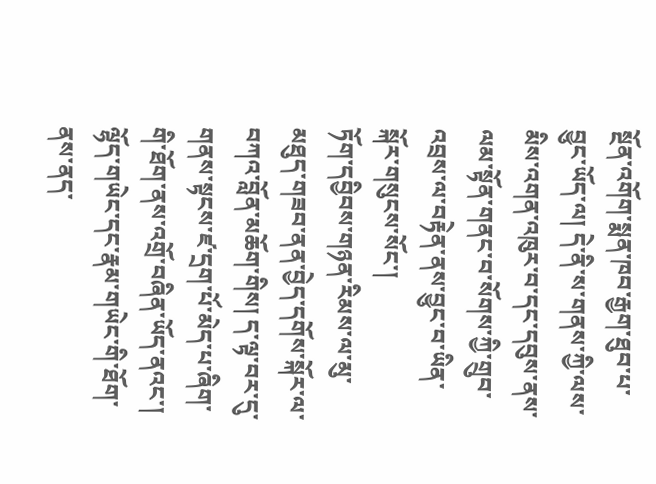སྔོན་འགོག་སྨན་ཁབ་རྒྱག་ཐུབ་པ་བྱུང་ཡོད་ལ། དེ་ནི་ས་གནས་ཀྱི་ལས་མིས་འགན་འཁུར་བ་དང་དབུས་ནས་ལམ་སྟོན་གནང་བ་སོགས་ཀྱི་གྲུབ་འབྲས་ལ་བརྟེན་ནས་བྱུང་བ་ཡིན་སྐོར་གསུངས་སོང་།
ཏོག་དབྱིབས་གཉན་རིམས་ལ་མུ་མཐུད་གཟབ་ནན་བྱེད་དགོས་སྐོར་ལ་བཀའ་བློན་མཆོག་གིས། ད་ལྟ་བར་དུ་གནས་སྟངས་ཛ་དྲག་པོ་མེད་པ་ཞིག་གི་ཐོག་ནས་འགྲོ་བཞིན་ཡོད་ནའང་། ལྷོད་གཡེང་དང་རྣམ་གཡེང་གི་ཐོག་ནས་ནད་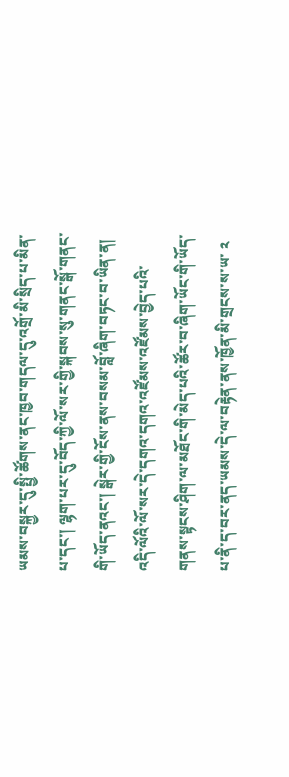ཡམས་བསྐྱར་དུ་སྤྱི་ཚོགས་ནང་ཁྱབ་གདལ་དུ་འགྲོ་མི་སྲིད་པ་མིན་པ་དང་། ལྷག་པར་དུ་བོད་ཀྱི་ལོ་སར་གྱི་སྐབས་སུ་གནང་སྒོ་གནང་གི་ཡོད་ནའང་། སྒེར་གྱི་ངོས་ནས་བསམ་བློ་ཞིག་བཏང་བ་ཡིན་ན། འདི་ལོའི་ལོ་སར་དེ་དགའ་དགའ་འཛོམས་འཛོམས་བྱེད་པའི་གནས་སྟངས་ཤིག་ལ་མཐོང་གི་མེད་པའི་ཚོར་བ་ཞིག་ཡོང་གི་ཡོད་པ་ནི་ད་བར་ནད་ཡམས་དེ་ལ་བརྟེན་ནས་ཁྱོན་མི་གྲངས་ས་ཡ་ ༢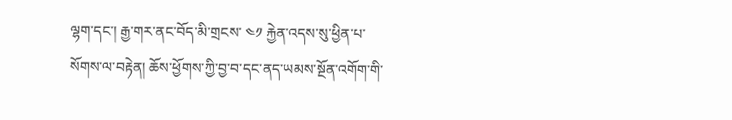ལྷག་དང་། རྒྱ་གར་ནང་བོད་མི་གྲངས་ ༤༡ རྐྱེན་འདས་སུ་ཕྱིན་པ་སོགས་ལ་བརྟེན། ཆོས་ཕྱོགས་ཀྱི་བྱ་བ་དང་ནད་ཡམས་སྔོན་འགོག་གི་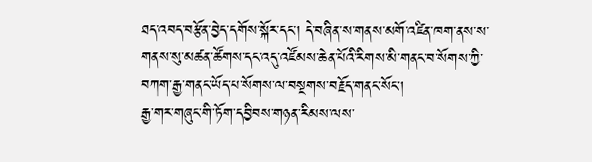ཐད་འབད་བརྩོན་བྱེད་དགོས་སྐོར་དང་། དེ་བཞིན་ས་གནས་མགོ་འཛིན་ཁག་ནས་ས་གནས་སུ་མཚན་ཚོགས་དང་འདུ་འཛོམས་ཆེན་པོའི་རིགས་མི་གནང་བ་སོགས་ཀྱི་བཀག་རྒྱ་གནང་ཡོད་པ་སོགས་ལ་བསྔགས་བརྗོད་གནང་སོང་།
རྒྱ་གར་གཞུང་གི་ཏོག་དབྱིབས་གཉན་རིམས་ལས་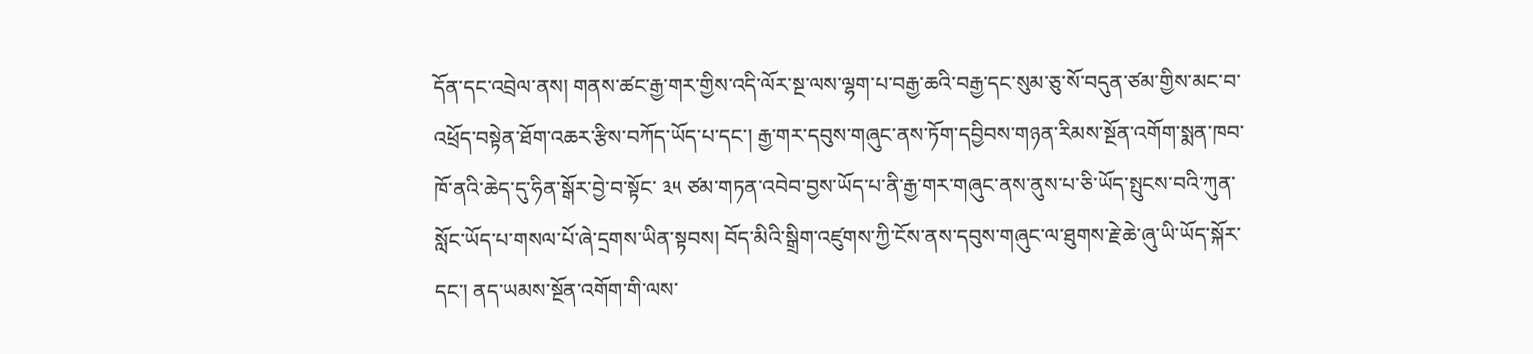དོན་དང་འབྲེལ་ནས། གནས་ཚང་རྒྱ་གར་གྱིས་འདི་ལོར་སྔ་ལས་ལྷག་པ་བརྒྱ་ཆའི་བརྒྱ་དང་སུམ་ཅུ་སོ་བདུན་ཙམ་གྱིས་མང་བ་འཕྲོད་བསྟེན་ཐོག་འཆར་རྩིས་བཀོད་ཡོད་པ་དང་། རྒྱ་གར་དབུས་གཞུང་ནས་ཏོག་དབྱིབས་གཉན་རིམས་སྔོན་འགོག་སྨན་ཁབ་ཁོ་ནའི་ཆེད་དུ་ཧིན་སྒོར་བྱེ་བ་སྟོང་ ༣༥ ཙམ་གཏན་འབེབ་བྱས་ཡོད་པ་ནི་རྒྱ་གར་གཞུང་ནས་ནུས་པ་ཅི་ཡོད་སྤུངས་བའི་ཀུན་སློང་ཡོད་པ་གསལ་པོ་ཞེ་དྲགས་ཡིན་སྟབས། བོད་མིའི་སྒྲིག་འཛུགས་ཀྱི་ངོས་ནས་དབུས་གཞུང་ལ་ཐུགས་རྗེ་ཆེ་ཞུ་ཡི་ཡོད་སྐོར་དང་། ནད་ཡམས་སྔོན་འགོག་གི་ལས་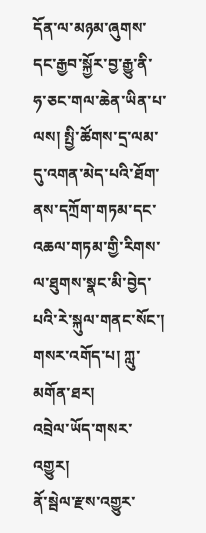དོན་ལ་མཉམ་ཞུགས་དང་རྒྱབ་སྐྱོར་བྱ་རྒྱུ་ནི་ཧ་ཅང་གལ་ཆེན་ཡིན་པ་ལས། སྤྱི་ཚོགས་དྲ་ལམ་དུ་འགན་མེད་པའི་ཐོག་ནས་དཀྲོག་གཏམ་དང་འཆལ་གཏམ་གྱི་རིགས་ལ་ཐུགས་སྣང་མི་བྱེད་པའི་རེ་སྐུལ་གནང་སོང་།
གསར་འགོད་པ། ཀླུ་མགོན་ཐར།
འབྲེལ་ཡོད་གསར་འགྱུར།
ནོ་སྦེལ་རྫས་འགྱུར་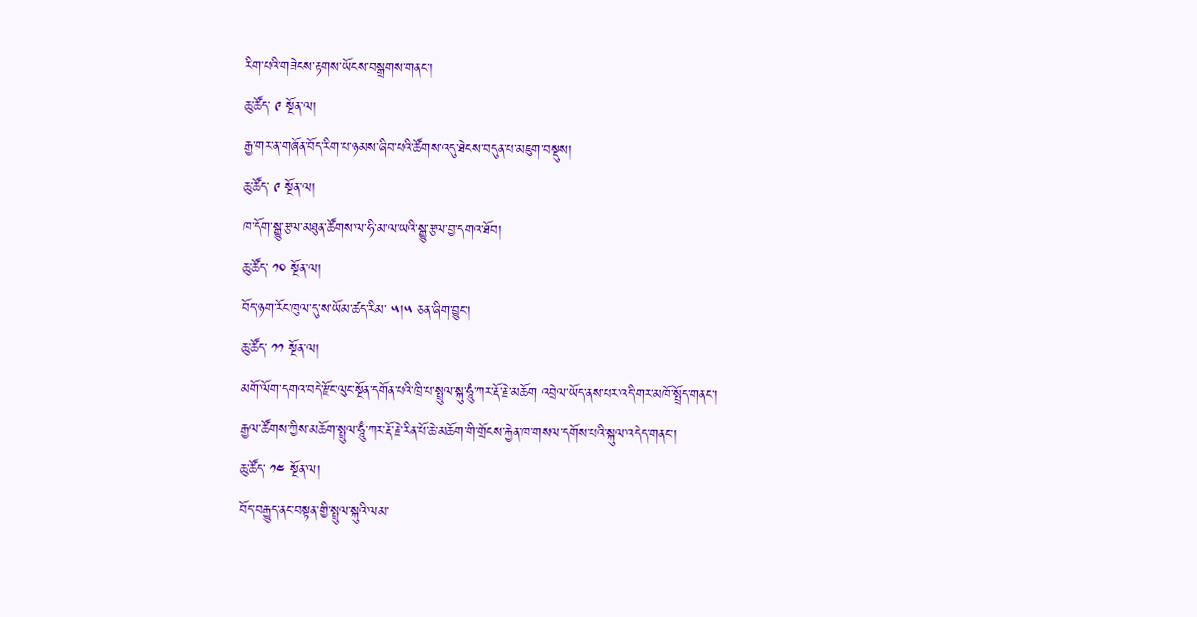རིག་པའི་གཟེངས་རྟགས་ཡོངས་བསྒྲགས་གནང་།
ཆུ་ཚོད་ ༩ སྔོན་ལ།
རྒྱ་གར་ན་གཞོན་བོད་རིག་པ་ཉམས་ཞིབ་པའི་ཚོགས་འདུ་ཐེངས་བདུན་པ་མཇུག་བསྡུས།
ཆུ་ཚོད་ ༩ སྔོན་ལ།
ཁ་དོག་སྒྱུ་རྩལ་མཐུན་ཚོགས་ལ་ཧི་མ་ལ་ཡའི་སྒྱུ་རྩལ་བྱ་དགའ་ཐོབ།
ཆུ་ཚོད་ ༡༠ སྔོན་ལ།
བོད་ཉག་རོང་ཁུལ་དུ་ས་ཡོམ་ཚད་རིམ་ ༥།༥ ཅན་ཞིག་བྱུང་།
ཆུ་ཚོད་ ༡༡ སྔོན་ལ།
མགོ་ལོག་དགའ་བདེ་རྫོང་ལུང་སྔོན་དགོན་པའི་ཁྲི་པ་སྤྲུལ་སྐུ་ཧཱུཾ་ཀར་རྡོ་རྗེ་མཆོག འབྲེལ་ཡོད་ནས་པར་འདི་གར་མཁོ་སྤྲོད་གནང་།
རྒྱལ་ཚོགས་ཀྱིས་མཆོག་སྤྲུལ་ཧཱུྃ་ཀར་རྡོ་རྗེ་རིན་པོ་ཆེ་མཆོག་གི་གྲོངས་རྐྱེན་ཁ་གསལ་དགོས་པའི་སྐུལ་འདེད་གནང་།
ཆུ་ཚོད་ ༡༤ སྔོན་ལ།
བོད་བརྒྱུད་ནང་བསྟན་གྱི་སྤྲུལ་སྐུའི་ལམ་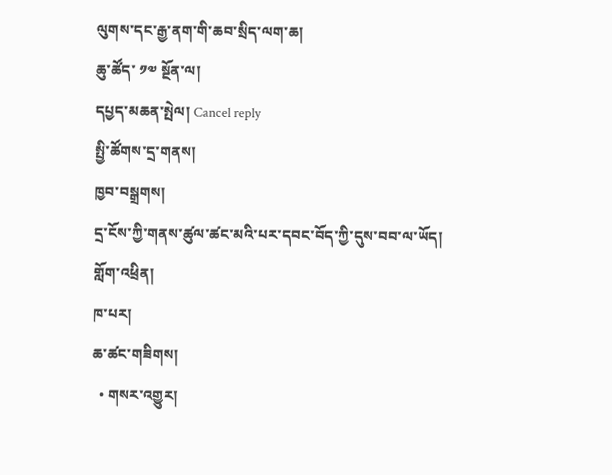ལུགས་དང་རྒྱ་ནག་གི་ཆབ་སྲིད་ལག་ཆ།
ཆུ་ཚོད་ ༡༧ སྔོན་ལ།
དཔྱད་མཆན་སྤེལ། Cancel reply
སྤྱི་ཚོགས་དྲ་གནས།
ཁྱབ་བསྒྲགས།
དྲ་ངོས་ཀྱི་གནས་ཚུལ་ཚང་མའི་པར་དབང་བོད་ཀྱི་དུས་བབ་ལ་ཡོད།
གློག་འཕྲིན།
ཁ་པར།
ཆ་ཚང་གཟིགས།
  • གསར་འགྱུར།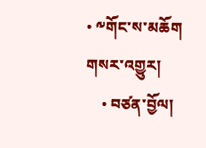• ༸གོང་ས་མཆོག གསར་འགྱུར།
    • བཙན་བྱོལ།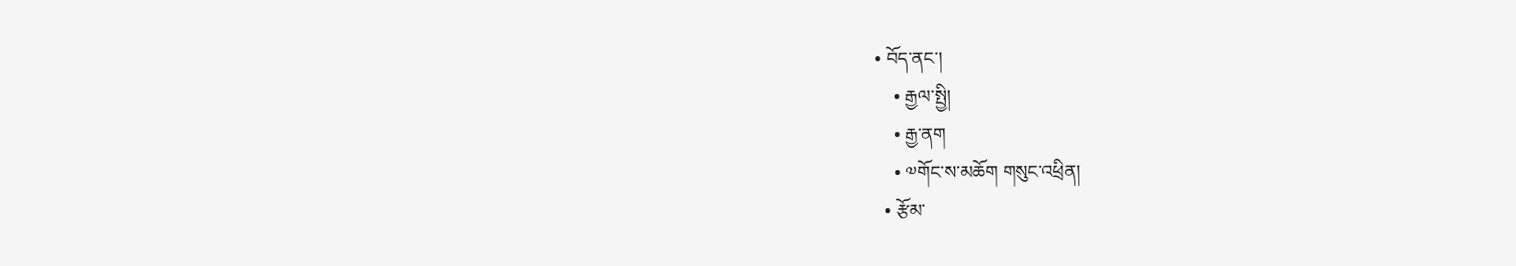• བོད་ནང་།
    • རྒྱལ་སྤྱི།
    • རྒྱ་ནག
    • ༧གོང་ས་མཆོག གསུང་འཕྲིན།
  • རྩོམ་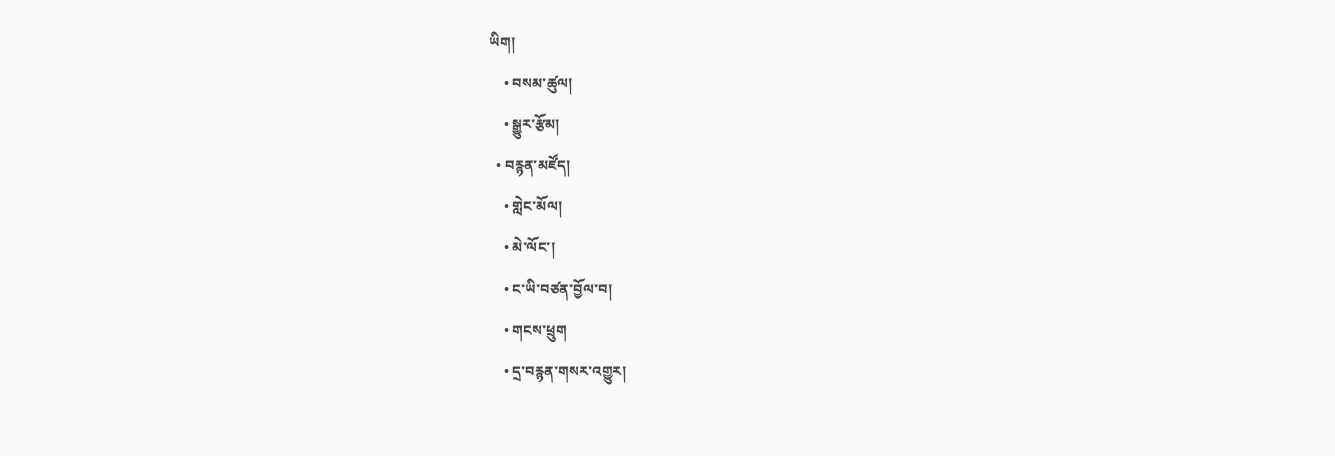ཡིག།
    • བསམ་ཚུལ།
    • སྒྱུར་རྩོམ།
  • བརྙན་མཛོད།
    • གླེང་མོལ།
    • མེ་ལོང་།
    • ང་ཡི་བཙན་བྱོལ་བ།
    • གངས་ཕྲུག
    • དྲ་བརྙན་གསར་འགྱུར།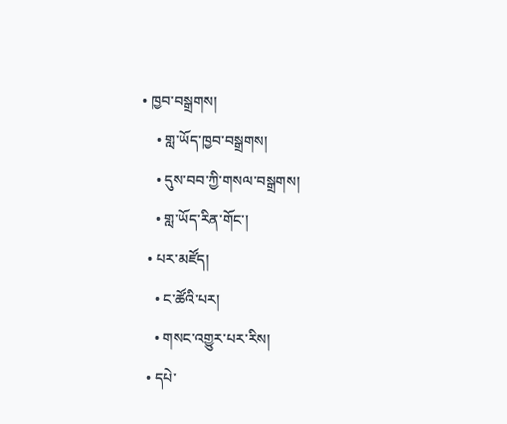• ཁྱབ་བསྒྲགས།
    • གླ་ཡོད་ཁྱབ་བསྒྲགས།
    • དུས་བབ་ཀྱི་གསལ་བསྒྲགས།
    • གླ་ཡོད་རིན་གོང་།
  • པར་མཛོད།
    • ང་ཚོའི་པར།
    • གསང་འགྱུར་པར་རིས།
  • དཔེ་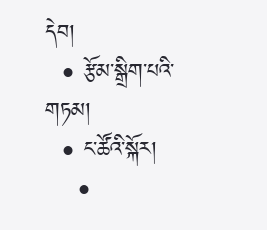དེབ།
  • རྩོམ་སྒྲིག་པའི་གཏམ།
  • ང་ཚོའི་སྐོར།
    •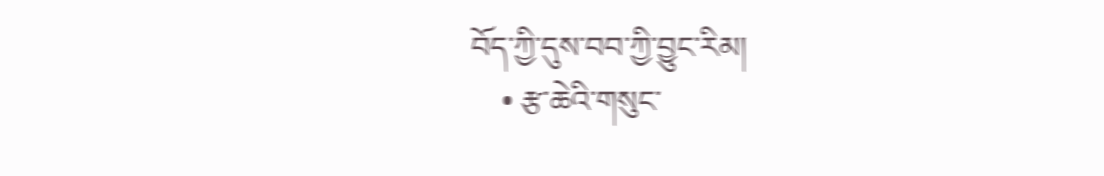བོད་ཀྱི་དུས་བབ་ཀྱི་བྱུང་རིམ།
    • རྩ་ཆེའི་གསུང་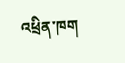འཕྲིན་ཁག